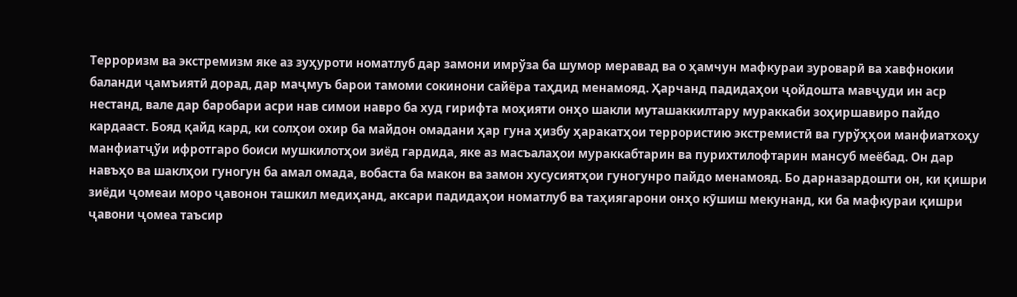Терроризм ва экстремизм яке аз зуҳуроти номатлуб дар замони имрўза ба шумор меравад ва о ҳамчун мафкураи зуроварӣ ва хавфнокии баланди ҷамъиятӣ дорад, дар маҷмуъ барои тамоми сокинони сайёра таҳдид менамояд. Ҳарчанд падидаҳои ҷойдошта мавҷуди ин аср нестанд, вале дар баробари асри нав симои навро ба худ гирифта моҳияти онҳо шакли муташаккилтару мураккаби зоҳиршавиро пайдо кардааст. Бояд қайд кард, ки солҳои охир ба майдон омадани ҳар гуна ҳизбу ҳаракатҳои террористию экстремистӣ ва гурўҳҳои манфиатхоҳу манфиатҷўи ифротгаро боиси мушкилотҳои зиёд гардида, яке аз масъалаҳои мураккабтарин ва пурихтилофтарин мансуб меёбад. Он дар навъҳо ва шаклҳои гуногун ба амал омада, вобаста ба макон ва замон хусусиятҳои гуногунро пайдо менамояд. Бо дарназардошти он, ки қишри зиёди ҷомеаи моро ҷавонон ташкил медиҳанд, аксари падидаҳои номатлуб ва таҳиягарони онҳо кӯшиш мекунанд, ки ба мафкураи қишри ҷавони ҷомеа таъсир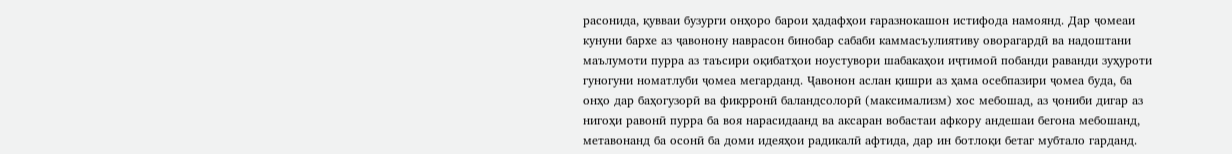расонида, қувваи бузурги онҳоро барои ҳадафҳои ғаразнокашон истифода намоянд. Дар ҷомеаи кунуни бархе аз ҷавонону наврасон бинобар сабаби каммасъулиятиву оворагардӣ ва надоштани маълумоти пурра аз таъсири оқибатҳои ноустувори шабакаҳои иҷтимоӣ побанди раванди зуҳуроти гуногуни номатлуби ҷомеа мегарданд. Ҷавонон аслан қишри аз ҳама осебпазири ҷомеа буда, ба онҳо дар баҳогузорӣ ва фикрронӣ баландсолорӣ (максимализм) хос мебошад, аз ҷониби дигар аз нигоҳи равонӣ пурра ба воя нарасидаанд ва аксаран вобастаи афкору андешаи бегона мебошанд, метавонанд ба осонӣ ба доми идеяҳои радикалӣ афтида, дар ин ботлоқи бетаг мубтало гарданд.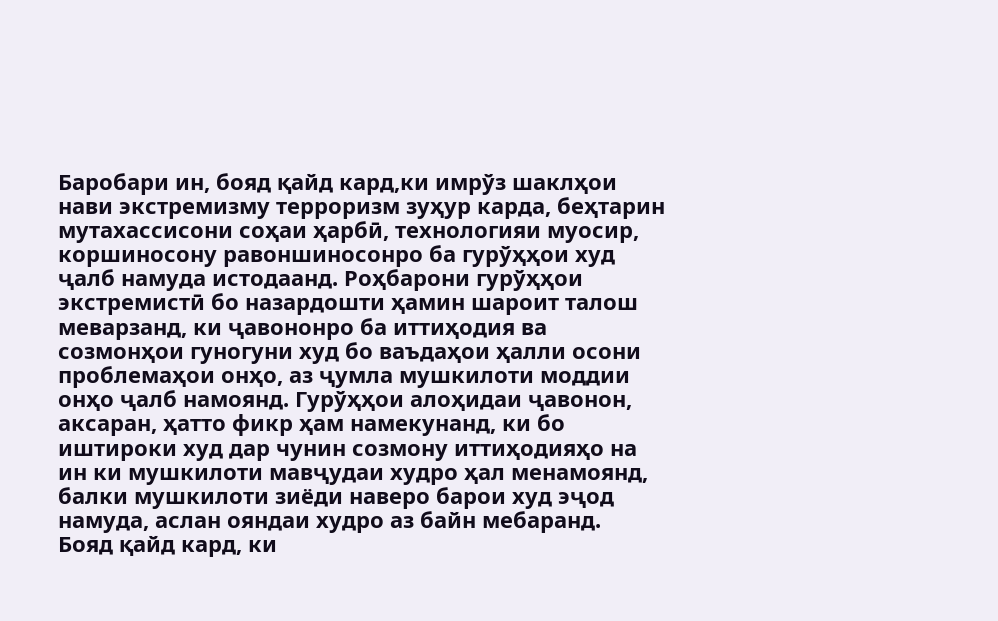Баробари ин, бояд қайд кард,ки имрўз шаклҳои нави экстремизму терроризм зуҳур карда, беҳтарин мутахассисони соҳаи ҳарбӣ, технологияи муосир, коршиносону равоншиносонро ба гурўҳҳои худ ҷалб намуда истодаанд. Роҳбарони гурўҳҳои экстремистӣ бо назардошти ҳамин шароит талош меварзанд, ки ҷавононро ба иттиҳодия ва созмонҳои гуногуни худ бо ваъдаҳои ҳалли осони проблемаҳои онҳо, аз ҷумла мушкилоти моддии онҳо ҷалб намоянд. Гурўҳҳои алоҳидаи ҷавонон, аксаран, ҳатто фикр ҳам намекунанд, ки бо иштироки худ дар чунин созмону иттиҳодияҳо на ин ки мушкилоти мавҷудаи худро ҳал менамоянд, балки мушкилоти зиёди наверо барои худ эҷод намуда, аслан ояндаи худро аз байн мебаранд.
Бояд қайд кард, ки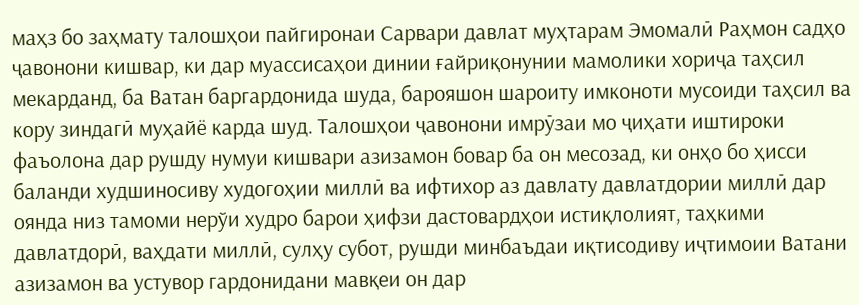маҳз бо заҳмату талошҳои пайгиронаи Сарвари давлат муҳтарам Эмомалӣ Раҳмон садҳо ҷавонони кишвар, ки дар муассисаҳои динии ғайриқонунии мамолики хориҷа таҳсил мекарданд, ба Ватан баргардонида шуда, барояшон шароиту имконоти мусоиди таҳсил ва кору зиндагӣ муҳайё карда шуд. Талошҳои ҷавонони имрӯзаи мо ҷиҳати иштироки фаъолона дар рушду нумуи кишвари азизамон бовар ба он месозад, ки онҳо бо ҳисси баланди худшиносиву худогоҳии миллӣ ва ифтихор аз давлату давлатдории миллӣ дар оянда низ тамоми нерўи худро барои ҳифзи дастовардҳои истиқлолият, таҳкими давлатдорӣ, ваҳдати миллӣ, сулҳу субот, рушди минбаъдаи иқтисодиву иҷтимоии Ватани азизамон ва устувор гардонидани мавқеи он дар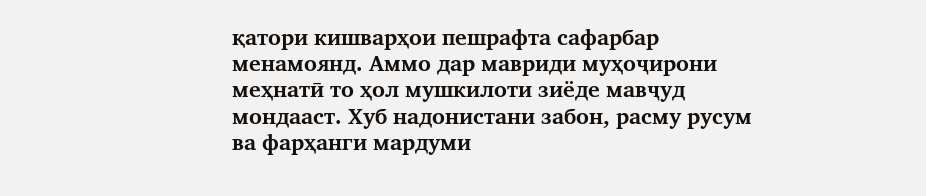қатори кишварҳои пешрафта сафарбар менамоянд. Аммо дар мавриди муҳоҷирони меҳнатӣ то ҳол мушкилоти зиёде мавҷуд мондааст. Хуб надонистани забон, расму русум ва фарҳанги мардуми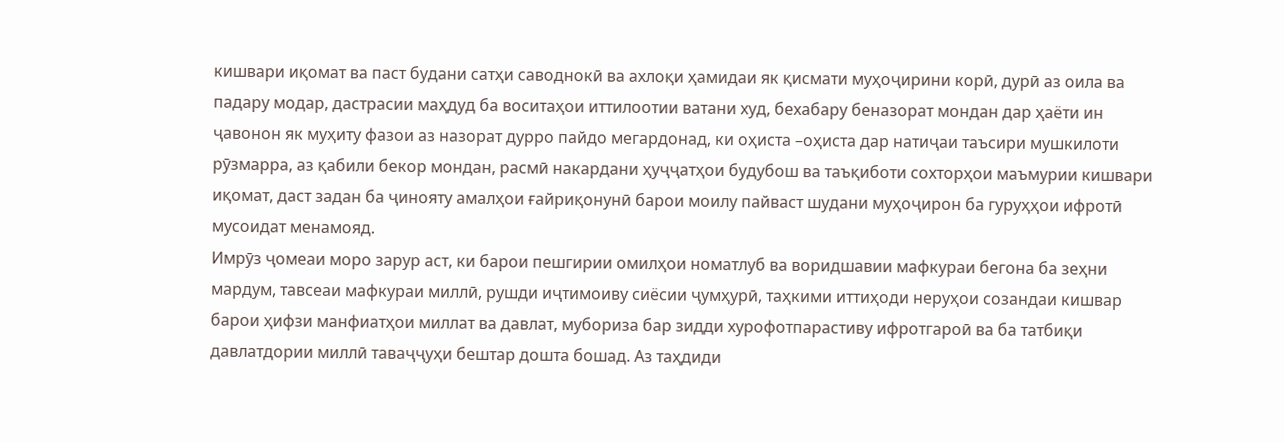кишвари иқомат ва паст будани сатҳи саводнокӣ ва ахлоқи ҳамидаи як қисмати муҳоҷирини корӣ, дурӣ аз оила ва падару модар, дастрасии маҳдуд ба воситаҳои иттилоотии ватани худ, бехабару беназорат мондан дар ҳаёти ин ҷавонон як муҳиту фазои аз назорат дурро пайдо мегардонад, ки оҳиста –оҳиста дар натиҷаи таъсири мушкилоти рӯзмарра, аз қабили бекор мондан, расмӣ накардани ҳуҷҷатҳои будубош ва таъқиботи сохторҳои маъмурии кишвари иқомат, даст задан ба ҷинояту амалҳои ғайриқонунӣ барои моилу пайваст шудани муҳоҷирон ба гуруҳҳои ифротӣ мусоидат менамояд.
Имрӯз ҷомеаи моро зарур аст, ки барои пешгирии омилҳои номатлуб ва воридшавии мафкураи бегона ба зеҳни мардум, тавсеаи мафкураи миллӣ, рушди иҷтимоиву сиёсии ҷумҳурӣ, таҳкими иттиҳоди неруҳои созандаи кишвар барои ҳифзи манфиатҳои миллат ва давлат, мубориза бар зидди хурофотпарастиву ифротгароӣ ва ба татбиқи давлатдории миллӣ таваҷҷуҳи бештар дошта бошад. Аз таҳдиди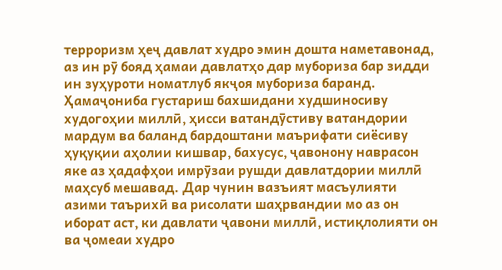терроризм ҳеҷ давлат худро эмин дошта наметавонад, аз ин рӯ бояд ҳамаи давлатҳо дар мубориза бар зидди ин зуҳуроти номатлуб якҷоя мубориза баранд. Ҳамаҷониба густариш бахшидани худшиносиву худогоҳии миллӣ, ҳисси ватандӯстиву ватандории мардум ва баланд бардоштани маърифати сиёсиву ҳуқуқии аҳолии кишвар, бахусус, ҷавонону наврасон яке аз ҳадафҳои имрӯзаи рушди давлатдории миллӣ маҳсуб мешавад. Дар чунин вазъият масъулияти азими таърихӣ ва рисолати шаҳрвандии мо аз он иборат аст, ки давлати ҷавони миллӣ, истиқлолияти он ва ҷомеаи худро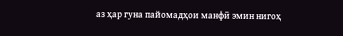аз ҳар гуна пайомадҳои манфӣ эмин нигоҳ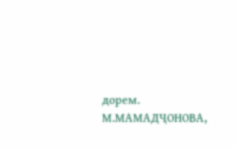дорем.
М.МАМАДҶОНОВА,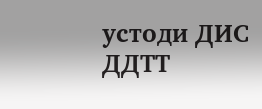устоди ДИС ДДТТ